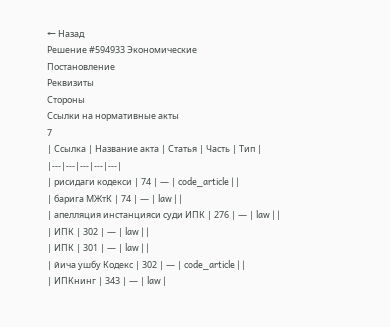← Назад
Решение #594933 Экономические
Постановление
Реквизиты
Стороны
Ссылки на нормативные акты
7
| Ссылка | Название акта | Статья | Часть | Тип |
|---|---|---|---|---|
| рисидаги кодекси | 74 | — | code_article | |
| барига МЖтК | 74 | — | law | |
| апелляция инстанцияси суди ИПК | 276 | — | law | |
| ИПК | 302 | — | law | |
| ИПК | 301 | — | law | |
| йича ушбу Кодекс | 302 | — | code_article | |
| ИПКнинг | 343 | — | law |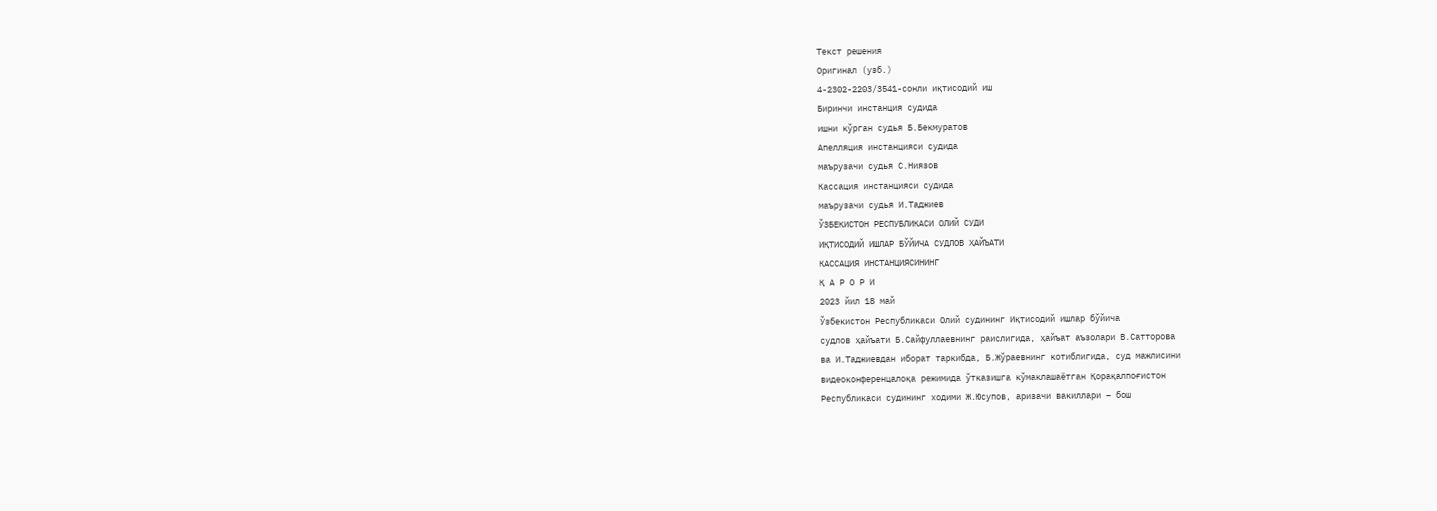Текст решения
Оригинал (узб.)
4-2302-2203/3541-сонли иқтисодий иш
Биринчи инстанция судида
ишни кўрган судья Б.Бекмуратов
Апелляция инстанцияси судида
маърузачи судья С.Ниязов
Кассация инстанцияси судида
маърузачи судья И.Таджиев
ЎЗБЕКИСТОН РЕСПУБЛИКАСИ ОЛИЙ СУДИ
ИҚТИСОДИЙ ИШЛАР БЎЙИЧА СУДЛОВ ҲАЙЪАТИ
КАССАЦИЯ ИНСТАНЦИЯСИНИНГ
Қ А Р О Р И
2023 йил 18 май
Ўзбекистон Республикаси Олий судининг Иқтисодий ишлар бўйича
судлов ҳайъати Б.Сайфуллаевнинг раислигида, ҳайъат аъзолари В.Сатторова
ва И.Таджиевдан иборат таркибда, Б.Жўраевнинг котиблигида, суд мажлисини
видеоконференцалоқа режимида ўтказишга кўмаклашаётган Қорақалпоғистон
Республикаси судининг ходими Ж.Юсупов, аризачи вакиллари – бош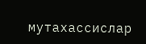мутахассислар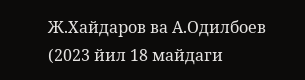Ж.Хайдаров ва А.Одилбоев (2023 йил 18 майдаги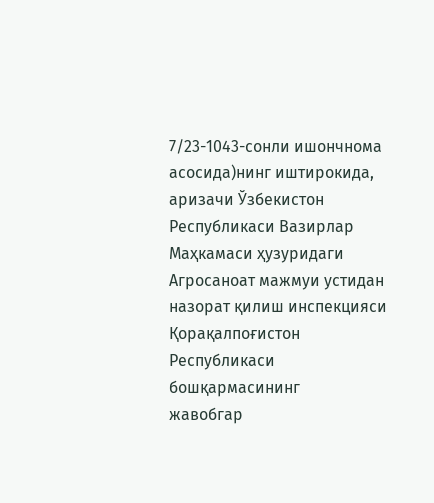7/23-1043-сонли ишончнома асосида)нинг иштирокида, аризачи Ўзбекистон
Республикаси Вазирлар Маҳкамаси ҳузуридаги Агросаноат мажмуи устидан
назорат қилиш инспекцияси Қорақалпоғистон Республикаси бошқармасининг
жавобгар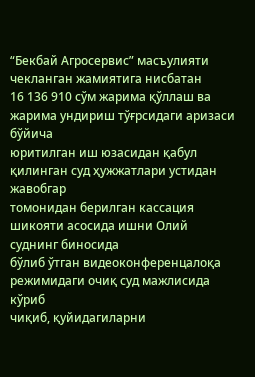“Бекбай Агросервис” масъулияти чекланган жамиятига нисбатан
16 136 910 сўм жарима қўллаш ва жарима ундириш тўғрсидаги аризаси бўйича
юритилган иш юзасидан қабул қилинган суд ҳужжатлари устидан жавобгар
томонидан берилган кассация шикояти асосида ишни Олий суднинг биносида
бўлиб ўтган видеоконференцалоқа режимидаги очиқ суд мажлисида кўриб
чиқиб, қуйидагиларни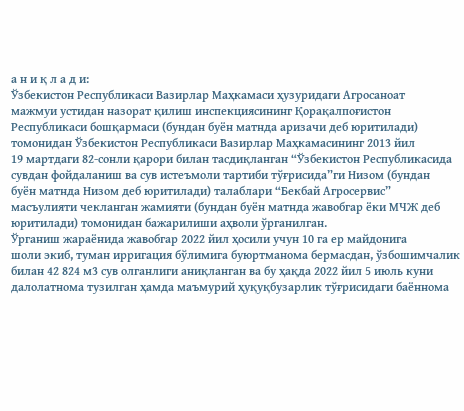а н и қ л а д и:
Ўзбекистон Республикаси Вазирлар Маҳкамаси ҳузуридаги Агросаноат
мажмуи устидан назорат қилиш инспекциясининг Қорақалпоғистон
Республикаси бошқармаси (бундан буён матнда аризачи деб юритилади)
томонидан Ўзбекистон Республикаси Вазирлар Маҳкамасининг 2013 йил
19 мартдаги 82-сонли қарори билан тасдиқланган “Ўзбекистон Республикасида
сувдан фойдаланиш ва сув истеъмоли тартиби тўғрисида”ги Низом (бундан
буён матнда Низом деб юритилади) талаблари “Бекбай Агросервис”
масъулияти чекланган жамияти (бундан буён матнда жавобгар ёки МЧЖ деб
юритилади) томонидан бажарилиши аҳволи ўрганилган.
Ўрганиш жараёнида жавобгар 2022 йил ҳосили учун 10 га ер майдонига
шоли экиб, туман ирригация бўлимига буюртманома бермасдан, ўзбошимчалик
билан 42 824 м3 сув олганлиги аниқланган ва бу ҳақда 2022 йил 5 июль куни
далолатнома тузилган ҳамда маъмурий ҳуқуқбузарлик тўғрисидаги баённома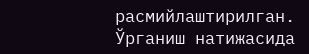расмийлаштирилган.
Ўрганиш натижасида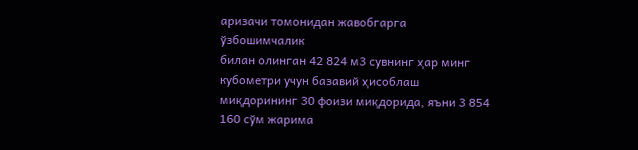аризачи томонидан жавобгарга ўзбошимчалик
билан олинган 42 824 м3 сувнинг ҳар минг кубометри учун базавий ҳисоблаш
миқдорининг 30 фоизи миқдорида, яъни 3 854 160 сўм жарима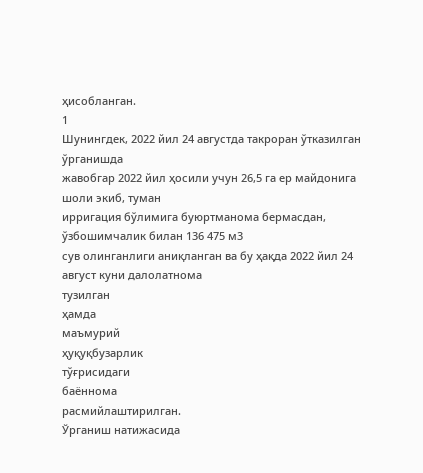ҳисобланган.
1
Шунингдек, 2022 йил 24 августда такроран ўтказилган ўрганишда
жавобгар 2022 йил ҳосили учун 26,5 га ер майдонига шоли экиб, туман
ирригация бўлимига буюртманома бермасдан, ўзбошимчалик билан 136 475 м3
сув олинганлиги аниқланган ва бу ҳақда 2022 йил 24 август куни далолатнома
тузилган
ҳамда
маъмурий
ҳуқуқбузарлик
тўғрисидаги
баённома
расмийлаштирилган.
Ўрганиш натижасида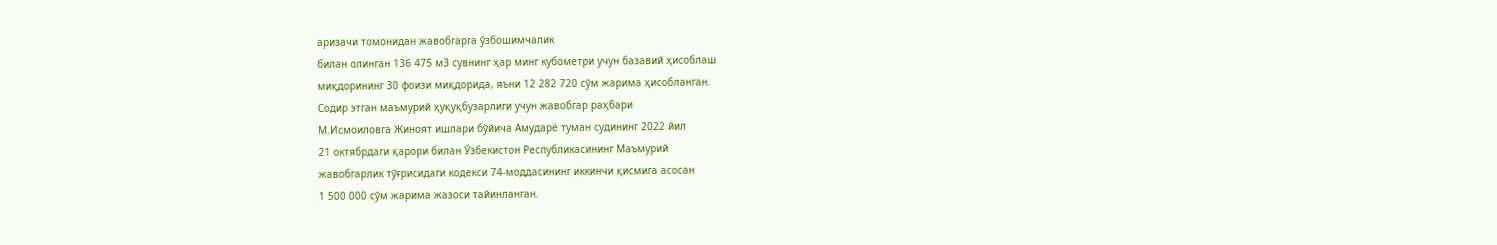аризачи томонидан жавобгарга ўзбошимчалик
билан олинган 136 475 м3 сувнинг ҳар минг кубометри учун базавий ҳисоблаш
миқдорининг 30 фоизи миқдорида, яъни 12 282 720 сўм жарима ҳисобланган.
Содир этган маъмурий ҳуқуқбузарлиги учун жавобгар раҳбари
М.Исмоиловга Жиноят ишлари бўйича Амударё туман судининг 2022 йил
21 октябрдаги қарори билан Ўзбекистон Республикасининг Маъмурий
жавобгарлик тўғрисидаги кодекси 74-моддасининг иккинчи қисмига асосан
1 500 000 сўм жарима жазоси тайинланган.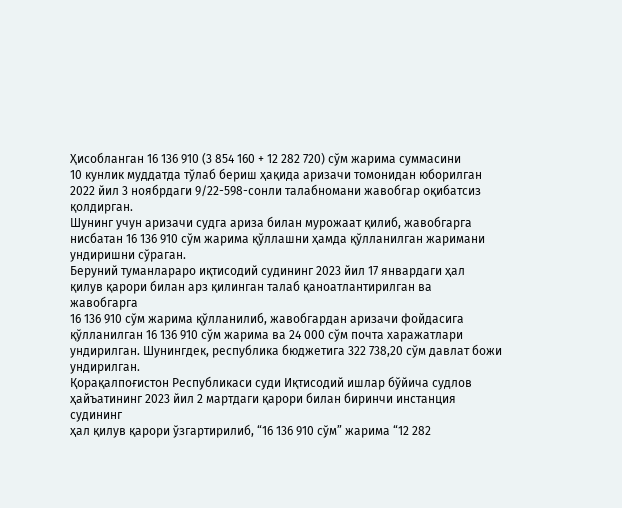Ҳисобланган 16 136 910 (3 854 160 + 12 282 720) сўм жарима суммасини
10 кунлик муддатда тўлаб бериш ҳақида аризачи томонидан юборилган
2022 йил 3 ноябрдаги 9/22-598-сонли талабномани жавобгар оқибатсиз
қолдирган.
Шунинг учун аризачи судга ариза билан мурожаат қилиб, жавобгарга
нисбатан 16 136 910 сўм жарима қўллашни ҳамда қўлланилган жаримани
ундиришни сўраган.
Беруний туманлараро иқтисодий судининг 2023 йил 17 январдаги ҳал
қилув қарори билан арз қилинган талаб қаноатлантирилган ва жавобгарга
16 136 910 сўм жарима қўлланилиб, жавобгардан аризачи фойдасига
қўлланилган 16 136 910 сўм жарима ва 24 000 сўм почта харажатлари
ундирилган. Шунингдек, республика бюджетига 322 738,20 сўм давлат божи
ундирилган.
Қорақалпоғистон Республикаси суди Иқтисодий ишлар бўйича судлов
ҳайъатининг 2023 йил 2 мартдаги қарори билан биринчи инстанция судининг
ҳал қилув қарори ўзгартирилиб, “16 136 910 сўм” жарима “12 282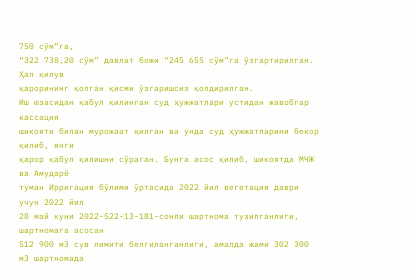750 сўм”га,
“322 738,20 сўм” давлат божи “245 655 сўм”га ўзгартирилган. Ҳал қилув
қарорининг қолган қисми ўзгаришсиз қолдирилган.
Иш юзасидан қабул қилинган суд ҳужжатлари устидан жавобгар кассация
шикояти билан мурожаат қилган ва унда суд ҳужжатларини бекор қилиб, янги
қарор қабул қилишни сўраган. Бунга асос қилиб, шикоятда МЧЖ ва Амударё
туман Ирригация бўлими ўртасида 2022 йил вегетация даври учун 2022 йил
28 май куни 2022-522-13-181-сонли шартнома тузилганлиги, шартномага асосан
512 900 м3 сув лимити белгиланганлиги, амалда жами 302 300 м3 шартномада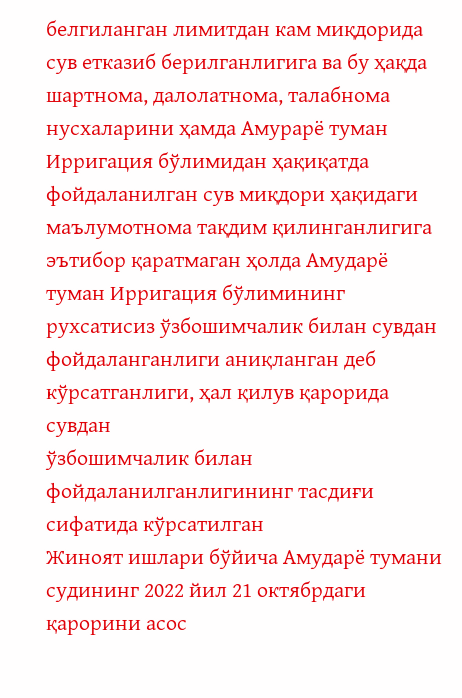белгиланган лимитдан кам миқдорида сув етказиб берилганлигига ва бу ҳақда
шартнома, далолатнома, талабнома нусхаларини ҳамда Амурарё туман
Ирригация бўлимидан ҳақиқатда фойдаланилган сув миқдори ҳақидаги
маълумотнома тақдим қилинганлигига эътибор қаратмаган ҳолда Амударё
туман Ирригация бўлимининг рухсатисиз ўзбошимчалик билан сувдан
фойдаланганлиги аниқланган деб кўрсатганлиги, ҳал қилув қарорида сувдан
ўзбошимчалик билан фойдаланилганлигининг тасдиғи сифатида кўрсатилган
Жиноят ишлари бўйича Амударё тумани судининг 2022 йил 21 октябрдаги
қарорини асос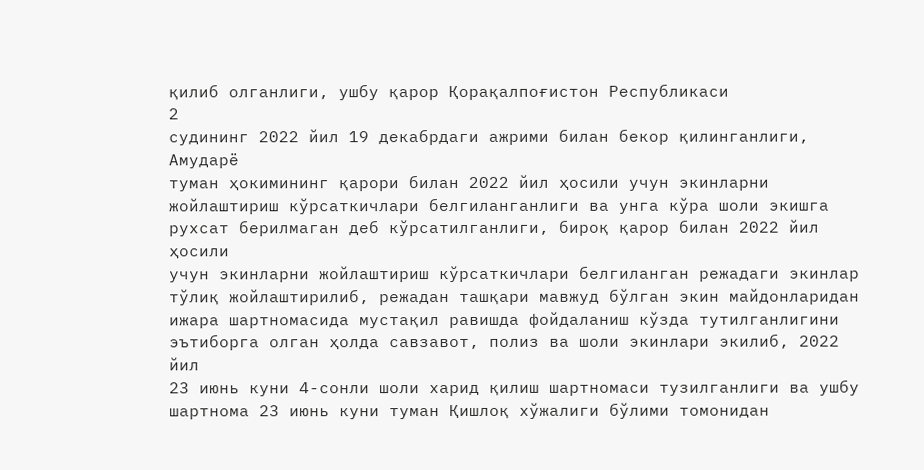қилиб олганлиги, ушбу қарор Қорақалпоғистон Республикаси
2
судининг 2022 йил 19 декабрдаги ажрими билан бекор қилинганлиги, Амударё
туман ҳокимининг қарори билан 2022 йил ҳосили учун экинларни
жойлаштириш кўрсаткичлари белгиланганлиги ва унга кўра шоли экишга
рухсат берилмаган деб кўрсатилганлиги, бироқ қарор билан 2022 йил ҳосили
учун экинларни жойлаштириш кўрсаткичлари белгиланган режадаги экинлар
тўлиқ жойлаштирилиб, режадан ташқари мавжуд бўлган экин майдонларидан
ижара шартномасида мустақил равишда фойдаланиш кўзда тутилганлигини
эътиборга олган ҳолда савзавот, полиз ва шоли экинлари экилиб, 2022 йил
23 июнь куни 4-сонли шоли харид қилиш шартномаси тузилганлиги ва ушбу
шартнома 23 июнь куни туман Қишлоқ хўжалиги бўлими томонидан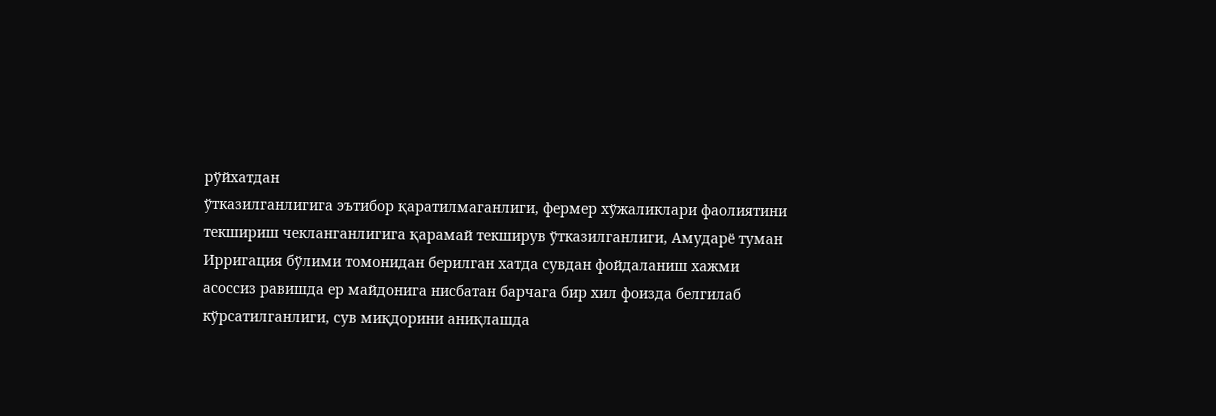рўйхатдан
ўтказилганлигига эътибор қаратилмаганлиги, фермер хўжаликлари фаолиятини
текшириш чекланганлигига қарамай текширув ўтказилганлиги, Амударё туман
Ирригация бўлими томонидан берилган хатда сувдан фойдаланиш хажми
асоссиз равишда ер майдонига нисбатан барчага бир хил фоизда белгилаб
кўрсатилганлиги, сув миқдорини аниқлашда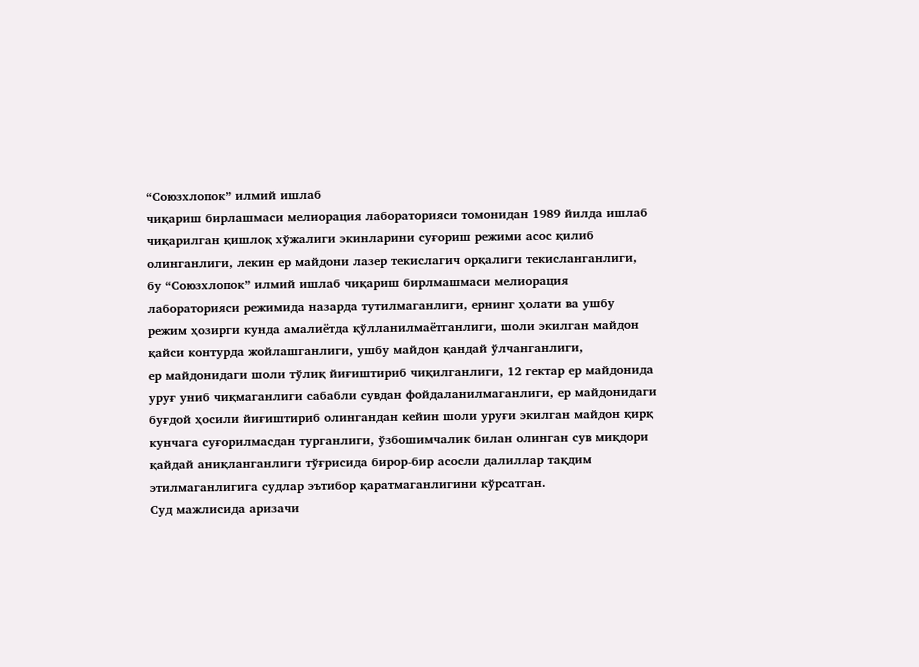“Союзхлопок” илмий ишлаб
чиқариш бирлашмаси мелиорация лабораторияси томонидан 1989 йилда ишлаб
чиқарилган қишлоқ хўжалиги экинларини суғориш режими асос қилиб
олинганлиги, лекин ер майдони лазер текислагич орқалиги текисланганлиги,
бу “Союзхлопок” илмий ишлаб чиқариш бирлмашмаси мелиорация
лабораторияси режимида назарда тутилмаганлиги, ернинг ҳолати ва ушбу
режим ҳозирги кунда амалиётда қўлланилмаётганлиги, шоли экилган майдон
қайси контурда жойлашганлиги, ушбу майдон қандай ўлчанганлиги,
ер майдонидаги шоли тўлиқ йиғиштириб чиқилганлиги, 12 гектар ер майдонида
уруғ униб чиқмаганлиги сабабли сувдан фойдаланилмаганлиги, ер майдонидаги
буғдой ҳосили йиғиштириб олингандан кейин шоли уруғи экилган майдон қирқ
кунчага суғорилмасдан турганлиги, ўзбошимчалик билан олинган сув миқдори
қайдай аниқланганлиги тўғрисида бирор-бир асосли далиллар тақдим
этилмаганлигига судлар эътибор қаратмаганлигини кўрсатган.
Суд мажлисида аризачи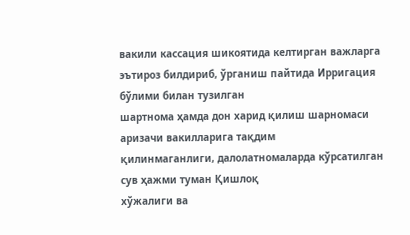вакили кассация шикоятида келтирган важларга
эътироз билдириб, ўрганиш пайтида Ирригация бўлими билан тузилган
шартнома ҳамда дон харид қилиш шарномаси аризачи вакилларига тақдим
қилинмаганлиги, далолатномаларда кўрсатилган сув ҳажми туман Қишлоқ
хўжалиги ва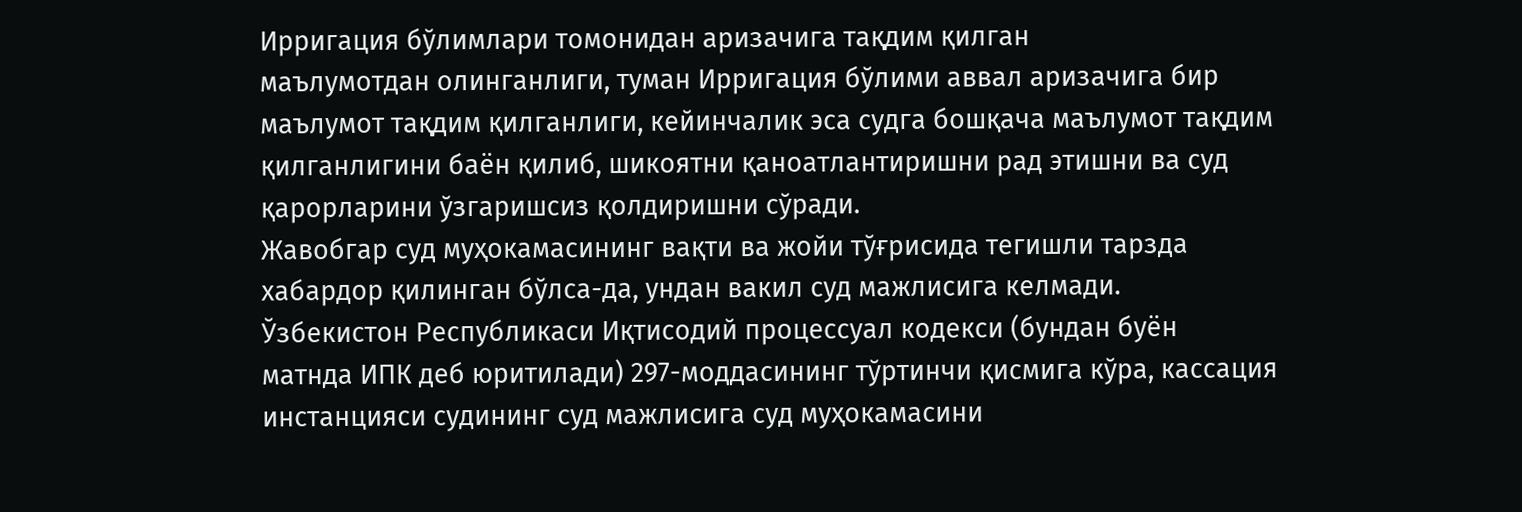Ирригация бўлимлари томонидан аризачига тақдим қилган
маълумотдан олинганлиги, туман Ирригация бўлими аввал аризачига бир
маълумот тақдим қилганлиги, кейинчалик эса судга бошқача маълумот тақдим
қилганлигини баён қилиб, шикоятни қаноатлантиришни рад этишни ва суд
қарорларини ўзгаришсиз қолдиришни сўради.
Жавобгар суд муҳокамасининг вақти ва жойи тўғрисида тегишли тарзда
хабардор қилинган бўлса-да, ундан вакил суд мажлисига келмади.
Ўзбекистон Республикаси Иқтисодий процессуал кодекси (бундан буён
матнда ИПК деб юритилади) 297-моддасининг тўртинчи қисмига кўра, кассация
инстанцияси судининг суд мажлисига суд муҳокамасини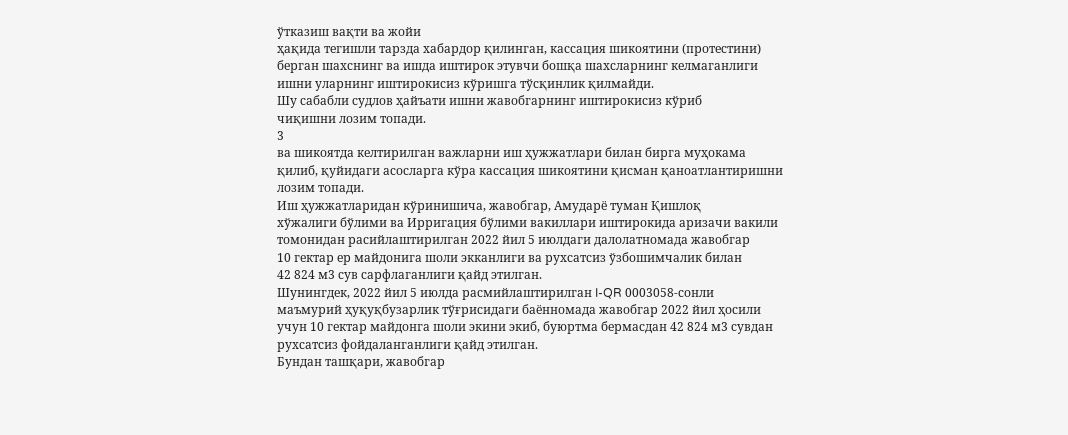ўтказиш вақти ва жойи
ҳақида тегишли тарзда хабардор қилинган, кассация шикоятини (протестини)
берган шахснинг ва ишда иштирок этувчи бошқа шахсларнинг келмаганлиги
ишни уларнинг иштирокисиз кўришга тўсқинлик қилмайди.
Шу сабабли судлов ҳайъати ишни жавобгарнинг иштирокисиз кўриб
чиқишни лозим топади.
3
ва шикоятда келтирилган важларни иш ҳужжатлари билан бирга муҳокама
қилиб, қуйидаги асосларга кўра кассация шикоятини қисман қаноатлантиришни
лозим топади.
Иш ҳужжатларидан кўринишича, жавобгар, Амударё туман Қишлоқ
хўжалиги бўлими ва Ирригация бўлими вакиллари иштирокида аризачи вакили
томонидан расийлаштирилган 2022 йил 5 июлдаги далолатномада жавобгар
10 гектар ер майдонига шоли экканлиги ва рухсатсиз ўзбошимчалик билан
42 824 м3 сув сарфлаганлиги қайд этилган.
Шунингдек, 2022 йил 5 июлда расмийлаштирилган I-QR 0003058-сонли
маъмурий ҳуқуқбузарлик тўғрисидаги баённомада жавобгар 2022 йил ҳосили
учун 10 гектар майдонга шоли экини экиб, буюртма бермасдан 42 824 м3 сувдан
рухсатсиз фойдаланганлиги қайд этилган.
Бундан ташқари, жавобгар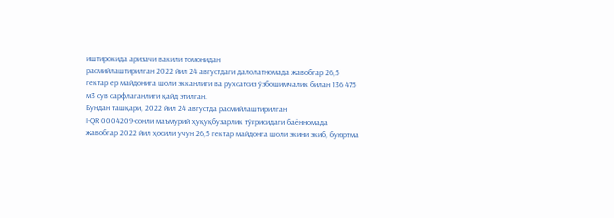иштирокида аризачи вакили томонидан
расмийлаштирилган 2022 йил 24 августдаги далолатномада жавобгар 26,5
гектар ер майдонига шоли экканлиги ва рухсатсиз ўзбошимчалик билан 136 475
м3 сув сарфлаганлиги қайд этилган.
Бундан ташқари, 2022 йил 24 августда расмийлаштирилган
I-QR 0004209-сонли маъмурий ҳуқуқбузарлик тўғрисидаги баённомада
жавобгар 2022 йил ҳосили учун 26,5 гектар майдонга шоли экини экиб, буюртма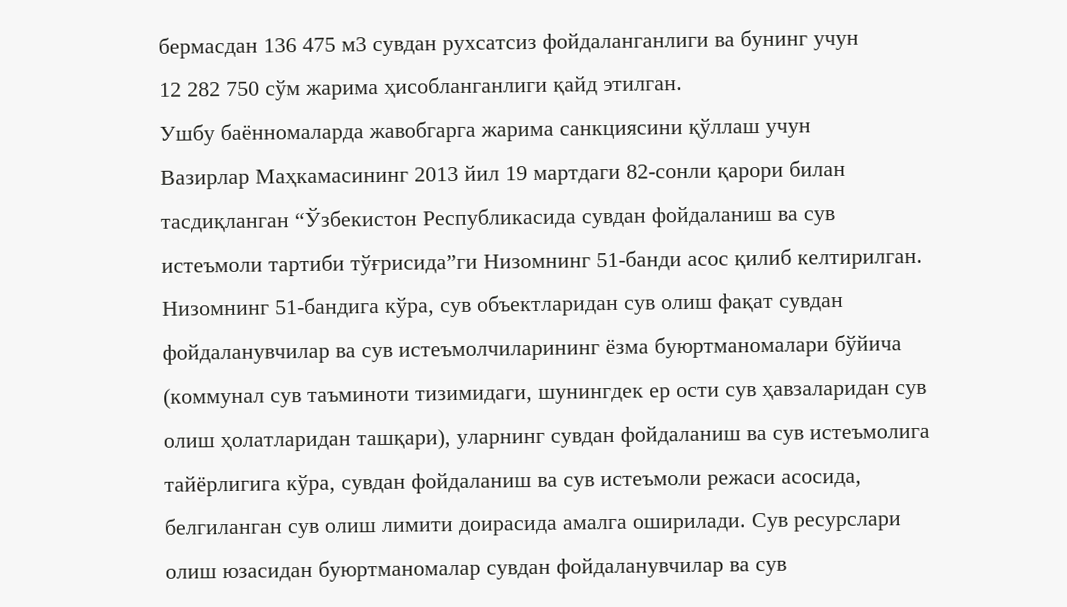бермасдан 136 475 м3 сувдан рухсатсиз фойдаланганлиги ва бунинг учун
12 282 750 сўм жарима ҳисобланганлиги қайд этилган.
Ушбу баённомаларда жавобгарга жарима санкциясини қўллаш учун
Вазирлар Маҳкамасининг 2013 йил 19 мартдаги 82-сонли қарори билан
тасдиқланган “Ўзбекистон Республикасида сувдан фойдаланиш ва сув
истеъмоли тартиби тўғрисида”ги Низомнинг 51-банди асос қилиб келтирилган.
Низомнинг 51-бандига кўра, сув объектларидан сув олиш фақат сувдан
фойдаланувчилар ва сув истеъмолчиларининг ёзма буюртманомалари бўйича
(коммунал сув таъминоти тизимидаги, шунингдек ер ости сув ҳавзаларидан сув
олиш ҳолатларидан ташқари), уларнинг сувдан фойдаланиш ва сув истеъмолига
тайёрлигига кўра, сувдан фойдаланиш ва сув истеъмоли режаси асосида,
белгиланган сув олиш лимити доирасида амалга оширилади. Сув ресурслари
олиш юзасидан буюртманомалар сувдан фойдаланувчилар ва сув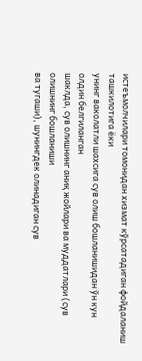истеъмолчилари томонидан хизмат кўрсатадиган фойдаланиш ташкилотига ёки
унинг ваколатли шахсига сув олиш бошланишидан ўн кун олдин белгиланган
шаклда, сув олишнинг аниқ жойлари ва муддатлари (сув олишнинг бошланиши
ва тугаши), шунингдек олинадиган сув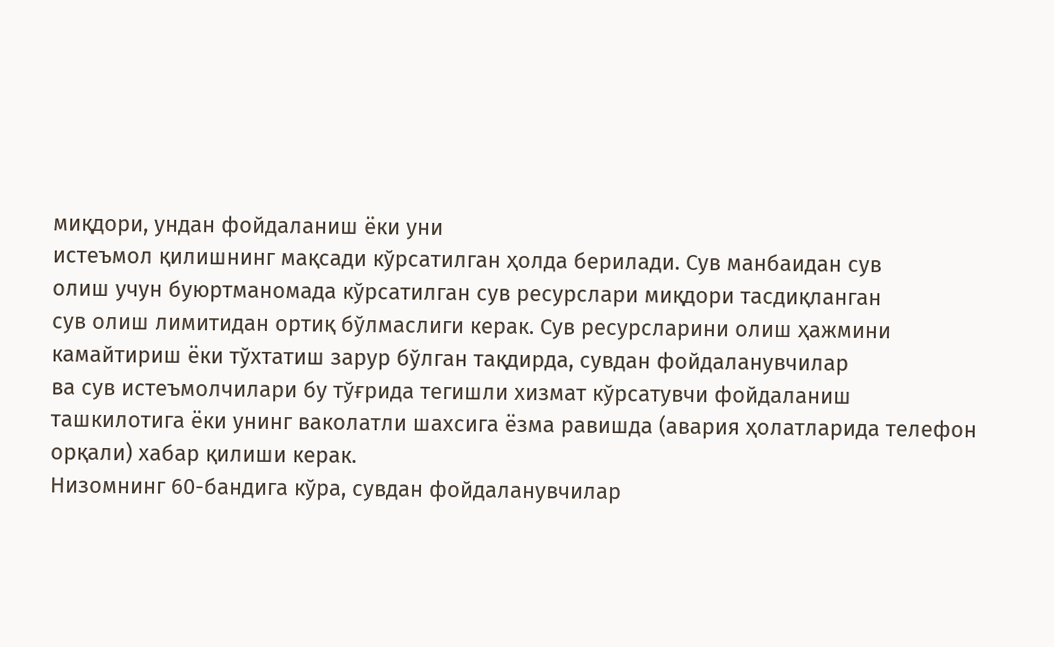миқдори, ундан фойдаланиш ёки уни
истеъмол қилишнинг мақсади кўрсатилган ҳолда берилади. Сув манбаидан сув
олиш учун буюртманомада кўрсатилган сув ресурслари миқдори тасдиқланган
сув олиш лимитидан ортиқ бўлмаслиги керак. Сув ресурсларини олиш ҳажмини
камайтириш ёки тўхтатиш зарур бўлган тақдирда, сувдан фойдаланувчилар
ва сув истеъмолчилари бу тўғрида тегишли хизмат кўрсатувчи фойдаланиш
ташкилотига ёки унинг ваколатли шахсига ёзма равишда (авария ҳолатларида телефон орқали) хабар қилиши керак.
Низомнинг 60-бандига кўра, сувдан фойдаланувчилар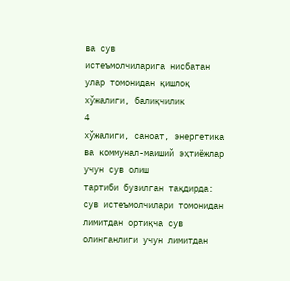ва сув
истеъмолчиларига нисбатан улар томонидан қишлоқ хўжалиги, балиқчилик
4
хўжалиги, саноат, энергетика ва коммунал-маиший эҳтиёжлар учун сув олиш
тартиби бузилган тақдирда:
сув истеъмолчилари томонидан лимитдан ортиқча сув олинганлиги учун лимитдан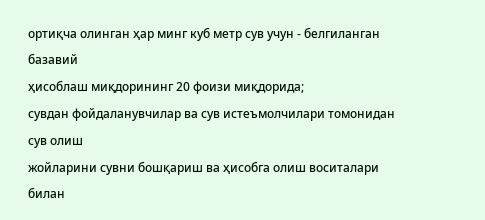ортиқча олинган ҳар минг куб метр сув учун - белгиланган базавий
ҳисоблаш миқдорининг 20 фоизи миқдорида;
сувдан фойдаланувчилар ва сув истеъмолчилари томонидан сув олиш
жойларини сувни бошқариш ва ҳисобга олиш воситалари билан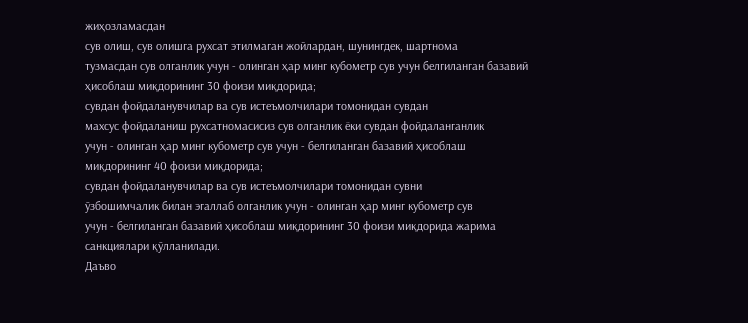жиҳозламасдан
сув олиш, сув олишга рухсат этилмаган жойлардан, шунингдек, шартнома
тузмасдан сув олганлик учун - олинган ҳар минг кубометр сув учун белгиланган базавий ҳисоблаш миқдорининг 30 фоизи миқдорида;
сувдан фойдаланувчилар ва сув истеъмолчилари томонидан сувдан
махсус фойдаланиш рухсатномасисиз сув олганлик ёки сувдан фойдаланганлик
учун - олинган ҳар минг кубометр сув учун - белгиланган базавий ҳисоблаш
миқдорининг 40 фоизи миқдорида;
сувдан фойдаланувчилар ва сув истеъмолчилари томонидан сувни
ўзбошимчалик билан эгаллаб олганлик учун - олинган ҳар минг кубометр сув
учун - белгиланган базавий ҳисоблаш миқдорининг 30 фоизи миқдорида жарима
санкциялари қўлланилади.
Даъво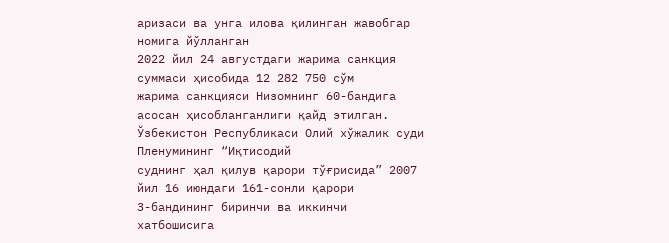аризаси ва унга илова қилинган жавобгар номига йўлланган
2022 йил 24 августдаги жарима санкция суммаси ҳисобида 12 282 750 сўм
жарима санкцияси Низомнинг 60-бандига асосан ҳисобланганлиги қайд этилган.
Ўзбекистон Республикаси Олий хўжалик суди Пленумининг “Иқтисодий
суднинг ҳал қилув қарори тўғрисида” 2007 йил 16 июндаги 161-сонли қарори
3-бандининг биринчи ва иккинчи хатбошисига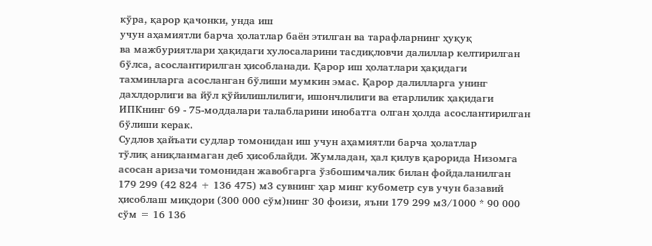кўра, қарор қачонки, унда иш
учун аҳамиятли барча ҳолатлар баён этилган ва тарафларнинг ҳуқуқ
ва мажбуриятлари ҳақидаги хулосаларини тасдиқловчи далиллар келтирилган
бўлса, асослантирилган ҳисобланади. Қарор иш ҳолатлари ҳақидаги
тахминларга асосланган бўлиши мумкин эмас. Қарор далилларга унинг
дахлдорлиги ва йўл қўйилишлилиги, ишончлилиги ва етарлилик ҳақидаги
ИПКнинг 69 - 75-моддалари талабларини инобатга олган ҳолда асослантирилган
бўлиши керак.
Судлов ҳайъати судлар томонидан иш учун аҳамиятли барча ҳолатлар
тўлиқ аниқланмаган деб ҳисоблайди. Жумладан, ҳал қилув қарорида Низомга
асосан аризачи томонидан жавобгарга ўзбошимчалик билан фойдаланилган
179 299 (42 824 + 136 475) м3 сувнинг ҳар минг кубометр сув учун базавий
ҳисоблаш миқдори (300 000 сўм)нинг 30 фоизи, яъни 179 299 м3/1000 * 90 000
сўм = 16 136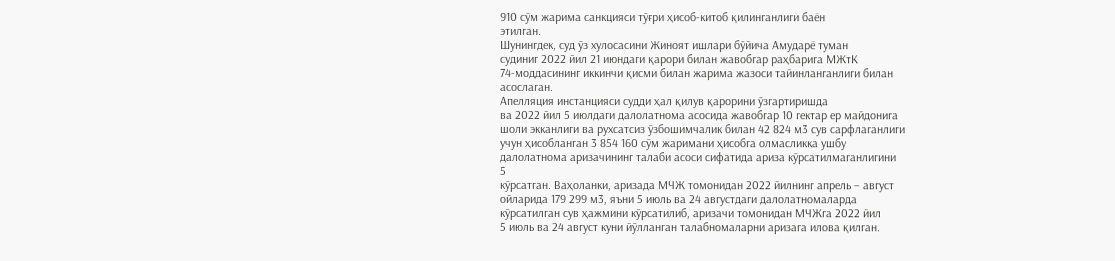910 сўм жарима санкцияси тўғри ҳисоб-китоб қилинганлиги баён
этилган.
Шунингдек, суд ўз хулосасини Жиноят ишлари бўйича Амударё туман
судиниг 2022 йил 21 июндаги қарори билан жавобгар раҳбарига МЖтК
74-моддасининг иккинчи қисми билан жарима жазоси тайинланганлиги билан
асослаган.
Апелляция инстанцияси судди ҳал қилув қарорини ўзгартиришда
ва 2022 йил 5 июлдаги далолатнома асосида жавобгар 10 гектар ер майдонига
шоли экканлиги ва рухсатсиз ўзбошимчалик билан 42 824 м3 сув сарфлаганлиги
учун ҳисобланган 3 854 160 сўм жаримани ҳисобга олмасликка ушбу
далолатнома аризачининг талаби асоси сифатида ариза кўрсатилмаганлигини
5
кўрсатган. Ваҳоланки, аризада МЧЖ томонидан 2022 йилнинг апрель – август
ойларида 179 299 м3, яъни 5 июль ва 24 августдаги далолатномаларда
кўрсатилган сув ҳажмини кўрсатилиб, аризачи томонидан МЧЖга 2022 йил
5 июль ва 24 август куни йўлланган талабномаларни аризага илова қилган.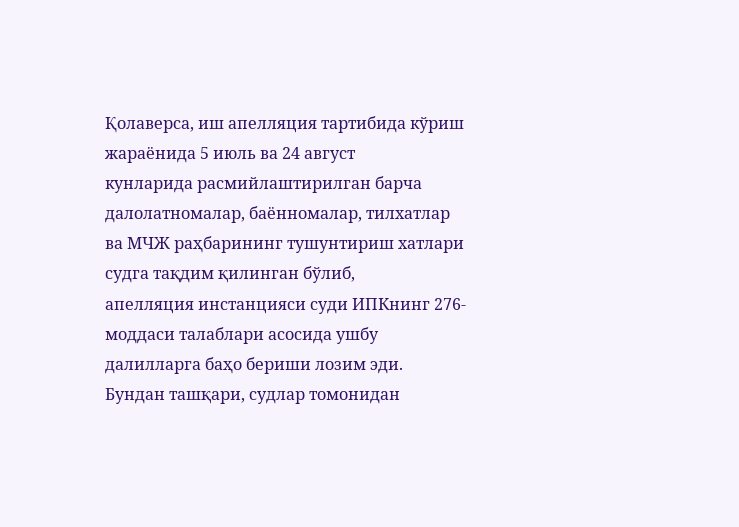Қолаверса, иш апелляция тартибида кўриш жараёнида 5 июль ва 24 август
кунларида расмийлаштирилган барча далолатномалар, баённомалар, тилхатлар
ва МЧЖ раҳбарининг тушунтириш хатлари судга тақдим қилинган бўлиб,
апелляция инстанцияси суди ИПКнинг 276-моддаси талаблари асосида ушбу
далилларга баҳо бериши лозим эди.
Бундан ташқари, судлар томонидан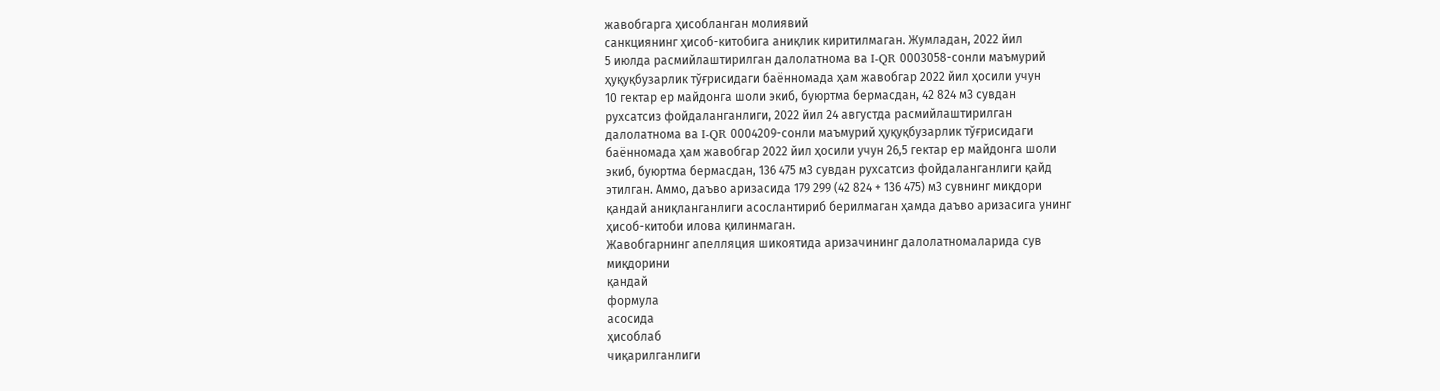жавобгарга ҳисобланган молиявий
санкциянинг ҳисоб-китобига аниқлик киритилмаган. Жумладан, 2022 йил
5 июлда расмийлаштирилган далолатнома ва I-QR 0003058-сонли маъмурий
ҳуқуқбузарлик тўғрисидаги баённомада ҳам жавобгар 2022 йил ҳосили учун
10 гектар ер майдонга шоли экиб, буюртма бермасдан, 42 824 м3 сувдан
рухсатсиз фойдаланганлиги, 2022 йил 24 августда расмийлаштирилган
далолатнома ва I-QR 0004209-сонли маъмурий ҳуқуқбузарлик тўғрисидаги
баённомада ҳам жавобгар 2022 йил ҳосили учун 26,5 гектар ер майдонга шоли
экиб, буюртма бермасдан, 136 475 м3 сувдан рухсатсиз фойдаланганлиги қайд
этилган. Аммо, даъво аризасида 179 299 (42 824 + 136 475) м3 сувнинг миқдори
қандай аниқланганлиги асослантириб берилмаган ҳамда даъво аризасига унинг
ҳисоб-китоби илова қилинмаган.
Жавобгарнинг апелляция шикоятида аризачининг далолатномаларида сув
миқдорини
қандай
формула
асосида
ҳисоблаб
чиқарилганлиги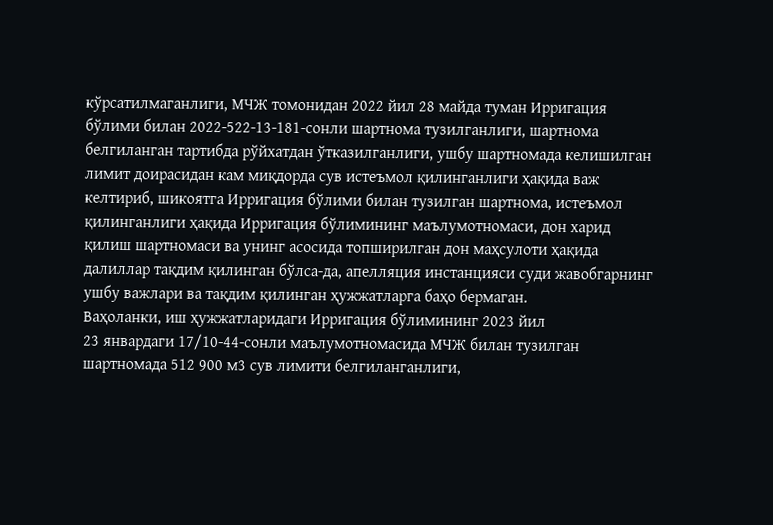кўрсатилмаганлиги, МЧЖ томонидан 2022 йил 28 майда туман Ирригация
бўлими билан 2022-522-13-181-сонли шартнома тузилганлиги, шартнома
белгиланган тартибда рўйхатдан ўтказилганлиги, ушбу шартномада келишилган
лимит доирасидан кам миқдорда сув истеъмол қилинганлиги ҳақида важ
келтириб, шикоятга Ирригация бўлими билан тузилган шартнома, истеъмол
қилинганлиги ҳақида Ирригация бўлимининг маълумотномаси, дон харид
қилиш шартномаси ва унинг асосида топширилган дон маҳсулоти ҳақида
далиллар тақдим қилинган бўлса-да, апелляция инстанцияси суди жавобгарнинг
ушбу важлари ва тақдим қилинган ҳужжатларга баҳо бермаган.
Ваҳоланки, иш ҳужжатларидаги Ирригация бўлимининг 2023 йил
23 январдаги 17/10-44-сонли маълумотномасида МЧЖ билан тузилган
шартномада 512 900 м3 сув лимити белгиланганлиги,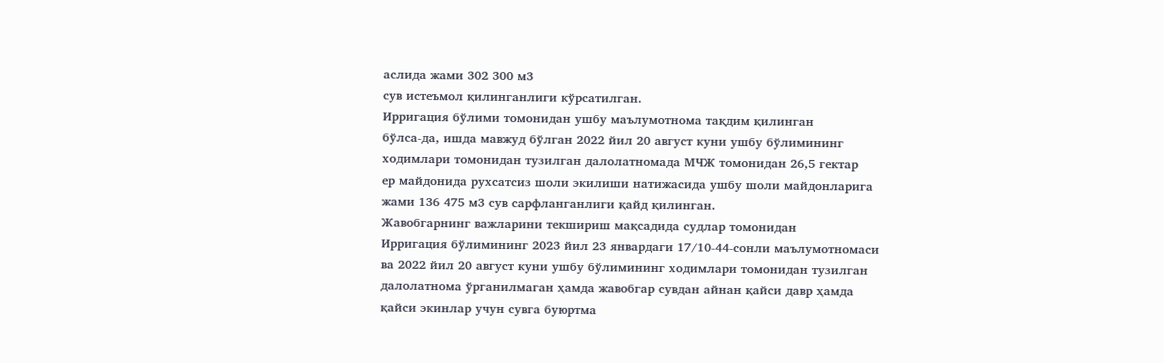аслида жами 302 300 м3
сув истеъмол қилинганлиги кўрсатилган.
Ирригация бўлими томонидан ушбу маълумотнома тақдим қилинган
бўлса-да, ишда мавжуд бўлган 2022 йил 20 август куни ушбу бўлимининг
ходимлари томонидан тузилган далолатномада МЧЖ томонидан 26,5 гектар
ер майдонида рухсатсиз шоли экилиши натижасида ушбу шоли майдонларига
жами 136 475 м3 сув сарфланганлиги қайд қилинган.
Жавобгарнинг важларини текшириш мақсадида судлар томонидан
Ирригация бўлимининг 2023 йил 23 январдаги 17/10-44-сонли маълумотномаси
ва 2022 йил 20 август куни ушбу бўлимининг ходимлари томонидан тузилган
далолатнома ўрганилмаган ҳамда жавобгар сувдан айнан қайси давр ҳамда
қайси экинлар учун сувга буюртма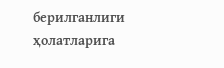берилганлиги ҳолатларига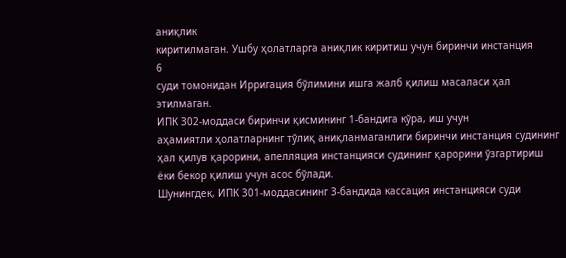аниқлик
киритилмаган. Ушбу ҳолатларга аниқлик киритиш учун биринчи инстанция
6
суди томонидан Ирригация бўлимини ишга жалб қилиш масаласи ҳал
этилмаган.
ИПК 302-моддаси биринчи қисмининг 1-бандига кўра, иш учун
аҳамиятли ҳолатларнинг тўлиқ аниқланмаганлиги биринчи инстанция судининг
ҳал қилув қарорини, апелляция инстанцияси судининг қарорини ўзгартириш
ёки бекор қилиш учун асос бўлади.
Шунингдек, ИПК 301-моддасининг 3-бандида кассация инстанцияси суди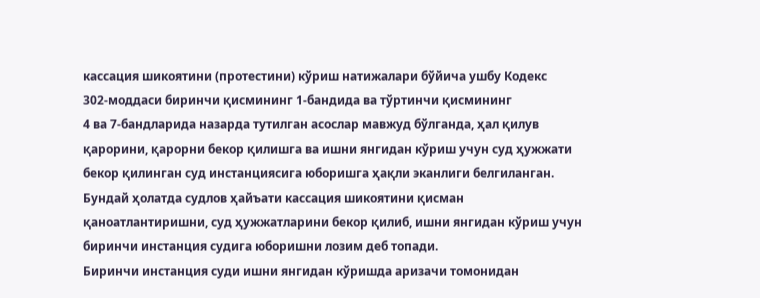кассация шикоятини (протестини) кўриш натижалари бўйича ушбу Кодекс
302-моддаси биринчи қисмининг 1-бандида ва тўртинчи қисмининг
4 ва 7-бандларида назарда тутилган асослар мавжуд бўлганда, ҳал қилув
қарорини, қарорни бекор қилишга ва ишни янгидан кўриш учун суд ҳужжати
бекор қилинган суд инстанциясига юборишга ҳақли эканлиги белгиланган.
Бундай ҳолатда судлов ҳайъати кассация шикоятини қисман
қаноатлантиришни, суд ҳужжатларини бекор қилиб, ишни янгидан кўриш учун
биринчи инстанция судига юборишни лозим деб топади.
Биринчи инстанция суди ишни янгидан кўришда аризачи томонидан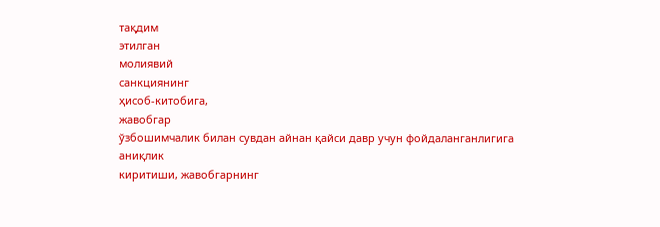тақдим
этилган
молиявий
санкциянинг
ҳисоб-китобига,
жавобгар
ўзбошимчалик билан сувдан айнан қайси давр учун фойдаланганлигига аниқлик
киритиши, жавобгарнинг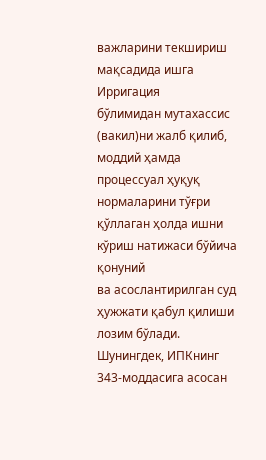важларини текшириш мақсадида ишга Ирригация
бўлимидан мутахассис (вакил)ни жалб қилиб, моддий ҳамда процессуал ҳуқуқ
нормаларини тўғри қўллаган ҳолда ишни кўриш натижаси бўйича қонуний
ва асослантирилган суд ҳужжати қабул қилиши лозим бўлади.
Шунингдек, ИПКнинг 343-моддасига асосан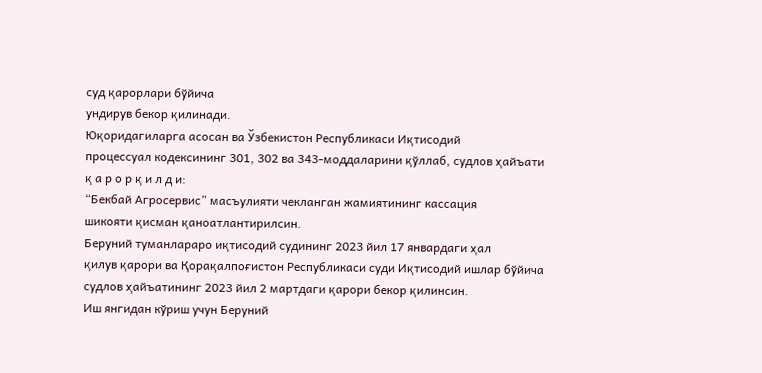суд қарорлари бўйича
ундирув бекор қилинади.
Юқоридагиларга асосан ва Ўзбекистон Республикаси Иқтисодий
процессуал кодексининг 301, 302 ва 343-моддаларини қўллаб, судлов ҳайъати
қ а р о р қ и л д и:
“Бекбай Агросервис” масъулияти чекланган жамиятининг кассация
шикояти қисман қаноатлантирилсин.
Беруний туманлараро иқтисодий судининг 2023 йил 17 январдаги ҳал
қилув қарори ва Қорақалпоғистон Республикаси суди Иқтисодий ишлар бўйича
судлов ҳайъатининг 2023 йил 2 мартдаги қарори бекор қилинсин.
Иш янгидан кўриш учун Беруний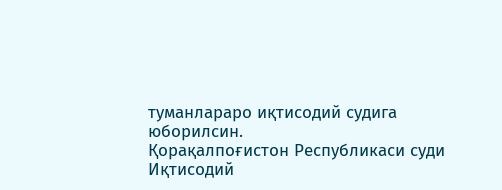туманлараро иқтисодий судига
юборилсин.
Қорақалпоғистон Республикаси суди Иқтисодий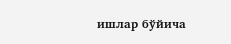ишлар бўйича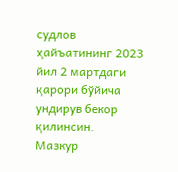судлов
ҳайъатининг 2023 йил 2 мартдаги қарори бўйича ундирув бекор қилинсин.
Мазкур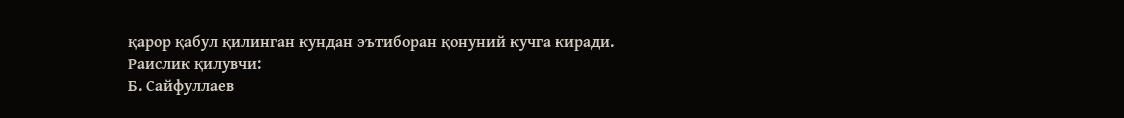қарор қабул қилинган кундан эътиборан қонуний кучга киради.
Раислик қилувчи:
Б. Сайфуллаев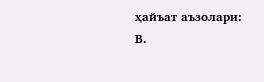ҳайъат аъзолари:
В.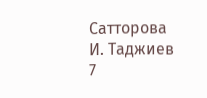Сатторова
И. Таджиев
7